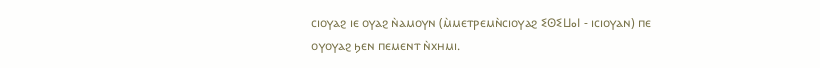ⲥⲓⲟⲩⲁϩ ⲓⲉ ⲟⲩⲁϩ ⲛ̀ⲁⲙⲟⲩⲛ (ⲙ̀ⲙⲉⲧⲣⲉⲙⲛ̀ⲥⲓⲟⲩⲁϩ ⵉⵙⵉⵡⴰⵏ - ⲓⲥⲓⲟⲩⲁⲛ) ⲡⲉ ⲟⲩⲟⲩⲁϩ ϧⲉⲛ ⲡⲉⲙⲉⲛⲧ ⲛ̀ⲭⲏⲙⲓ.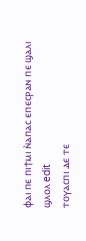ⲫⲁⲓ ⲡⲉ ⲡⲓϯⲙⲓ ⲛ̀ⲁⲡⲁⲥ ⲉⲡⲉⲥⲣⲁⲛ ⲡⲉ ϣⲁⲗⲓ
ϣⲗⲟⲗ edit
ⲧⲟⲩⲁⲥⲡⲓ ⲇⲉ ⲧⲉ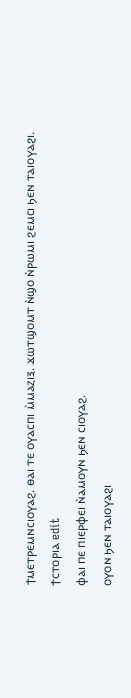ϯⲙⲉⲧⲣⲉⲙⲛⲥⲓⲟⲩⲁϩ. ⲑⲁⲓ ⲧⲉ ⲟⲩⲁⲥⲡⲓ ⲙ̀ⲙⲁⲍⲓⲝ. ϫⲱⲧϣⲟⲙⲧ ⲛ̀ϣⲟ ⲛ̀ⲣⲱⲙⲓ ϩⲉⲙⲥⲓ ϧⲉⲛ ⲧⲁⲓⲟⲩⲁϩⲓ.
ϯⲥⲧⲟⲣⲓⲁ edit
ⲫⲁⲓ ⲡⲉ ⲡⲓⲉⲣⲫⲉⲓ ⲛ̀ⲁⲙⲟⲩⲛ ϧⲉⲛ ⲥⲓⲟⲩⲁϩ.
ⲟⲩⲟⲛ ϧⲉⲛ ⲧⲁⲓⲟⲩⲁϩⲓ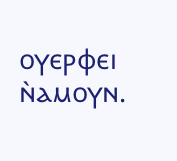ⲟⲩⲉⲣⲫⲉⲓ ⲛ̀ⲁⲙⲟⲩⲛ.